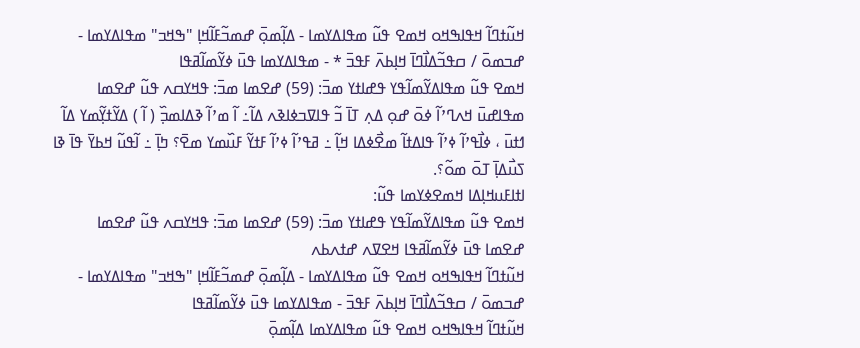ߞߎ߬ߙߣߊ߬ ߞߟߊߒߞߋ ߞߘߐ ߟߎ߬ ߘߟߊߡߌߘߊ - ߡߊ߲߬ߘߋ߲߫ ߝߘߏ߬ߓߊ߬ߞߊ߲ "ߒߞߏ" ߘߟߊߡߌߘߊ - ߝߏߘߋ߫ / ߛߟߏ߬ߡߊ߯ߣߊ߫ ߞߊ߲ߕߍ߫ ߓߟߏ߫ * - ߘߟߊߡߌߘߊ ߟߎ߫ ߦߌ߬ߘߊ߬ߥߟߊ
ߞߘߐ ߟߎ߬ ߘߟߊߡߌ߬ߘߊ߬ߟߌ ߟߝߊߙߌ ߘߏ߫: (59) ߝߐߘߊ ߘߏ߫: ߟߞߌߛߍ ߟߎ߬ ߝߐߘߊ
ߘߟߊߝߎ߫ ߞߍߣߴߊ߬ ߦߋ߫ ߝߋ߲ ߡߍ߲ ߠߊ߫ ߏ߬ ߟߊߜߏߦߊߢߍ ߡߊ߬߸ ߊ߬ ߘߴߊ߬ ߢߡߊߘߏ߲߰ ( ߊ߬ ) ߡߌ߬ߙߌ߲߬ߘߌ ߡߊ߬ ߗߙߎ߫ ، ߦߊ߯ߟߴߊ߬ ߦߴߊ߬ ߟߊߡߙߊ߬ ߘߐ߯ߦߡߊ ߞߊ߲߬ ߸ ߥߟߴߊ߬ ߦߴߊ߬ ߓߙߌ߬ ߓߎ߰ߘߌ ߘߐ߫؟ ߤߊ߲߫ ߸ ߊ߬ߟߎ߬ ߞߕߌ߫ ߟߊ߫ ߢߊ ߖߎ߯ߡߊ߲߫ ߠߋ߫ ߘߋ߬؟.
ߊߙߊߓߎߞߊ߲ߡߊ ߞߘߐߦߌߘߊ ߟߎ߬:
ߞߘߐ ߟߎ߬ ߘߟߊߡߌ߬ߘߊ߬ߟߌ ߟߝߊߙߌ ߘߏ߫: (59) ߝߐߘߊ ߘߏ߫: ߟߞߌߛߍ ߟߎ߬ ߝߐߘߊ
ߝߐߘߊ ߟߎ߫ ߦߌ߬ߘߊ߬ߥߟߊ ߞߐߜߍ ߝߙߍߕߍ
ߞߎ߬ߙߣߊ߬ ߞߟߊߒߞߋ ߞߘߐ ߟߎ߬ ߘߟߊߡߌߘߊ - ߡߊ߲߬ߘߋ߲߫ ߝߘߏ߬ߓߊ߬ߞߊ߲ "ߒߞߏ" ߘߟߊߡߌߘߊ - ߝߏߘߋ߫ / ߛߟߏ߬ߡߊ߯ߣߊ߫ ߞߊ߲ߕߍ߫ ߓߟߏ߫ - ߘߟߊߡߌߘߊ ߟߎ߫ ߦߌ߬ߘߊ߬ߥߟߊ
ߞߎ߬ߙߣߊ߬ ߞߟߊߒߞߋ ߞߘߐ ߟߎ߬ ߘߟߊߡߌߘߊ ߡߊ߲߬ߘߋ߲߫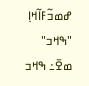ߝߘߏ߬ߓߊ߬ߞߊ߲ "ߒߞߏ" ߘߐ߫߸ ߒߞߏ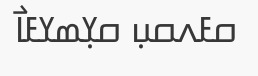ߛߓߍߛߎ߲ ߛߌ߲ߘߌߓߊ߯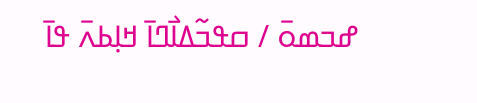ߝߏߘߋ߫ / ߛߟߏ߬ߡߊ߯ߣߊ߫ ߞߊ߲ߕߍ߫ ߟߊ߫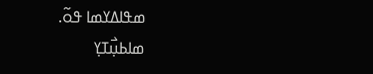ߘߟߊߡߌߘߊ ߟߋ߬.
ߘߊߕߎ߲߯ߠߌ߲